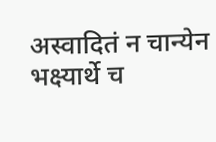अस्वादितं न चान्येन भक्ष्यार्थे च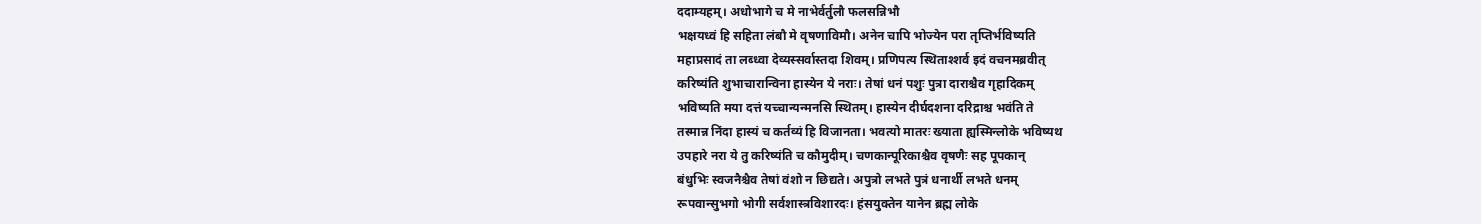ददाम्यहम्। अधोभागे च मे नाभेर्वर्तुलौ फलसन्निभौ
भक्षयध्वं हि सहिता लंबौ मे वृषणाविमौ। अनेन चापि भोज्येन परा तृप्तिर्भविष्यति
महाप्रसादं ता लब्ध्वा देव्यस्सर्वास्तदा शिवम्। प्रणिपत्य स्थिताश्शर्व इदं वचनमब्रवीत्
करिष्यंति शुभाचारान्विना हास्येन ये नराः। तेषां धनं पशुः पुत्रा दाराश्चैव गृहादिकम्
भविष्यति मया दत्तं यच्चान्यन्मनसि स्थितम्। हास्येन दीर्घदशना दरिद्राश्च भवंति ते
तस्मान्न निंदा हास्यं च कर्तव्यं हि विजानता। भवत्यो मातरः ख्याता ह्यस्मिन्लोके भविष्यथ
उपहारे नरा ये तु करिष्यंति च कौमुदीम्। चणकान्पूरिकाश्चैव वृषणैः सह पूपकान्
बंधुभिः स्वजनैश्चैव तेषां वंशो न छिद्यते। अपुत्रो लभते पुत्रं धनार्थी लभते धनम्
रूपवान्सुभगो भोगी सर्वशास्त्रविशारदः। हंसयुक्तेन यानेन ब्रह्म लोके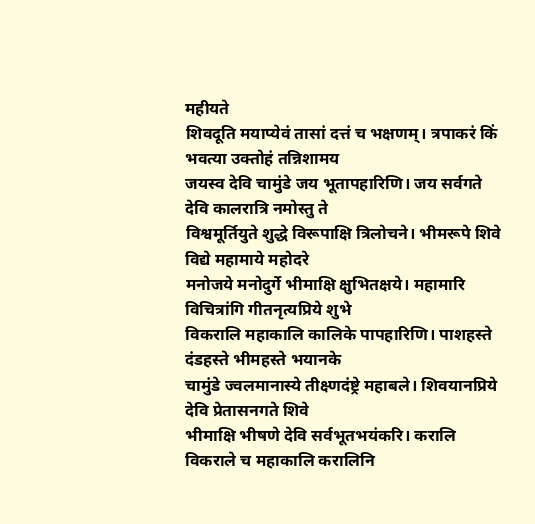महीयते
शिवदूति मयाप्येवं तासां दत्तं च भक्षणम्। त्रपाकरं किं भवत्या उक्तोहं तन्निशामय
जयस्व देवि चामुंडे जय भूतापहारिणि। जय सर्वगते देवि कालरात्रि नमोस्तु ते
विश्वमूर्तियुते शुद्धे विरूपाक्षि त्रिलोचने। भीमरूपे शिवे विद्ये महामाये महोदरे
मनोजये मनोदुर्गे भीमाक्षि क्षुभितक्षये। महामारि विचित्रांगि गीतनृत्यप्रिये शुभे
विकरालि महाकालि कालिके पापहारिणि। पाशहस्ते दंडहस्ते भीमहस्ते भयानके
चामुंडे ज्वलमानास्ये तीक्ष्णदंष्ट्रे महाबले। शिवयानप्रिये देवि प्रेतासनगते शिवे
भीमाक्षि भीषणे देवि सर्वभूतभयंकरि। करालि विकराले च महाकालि करालिनि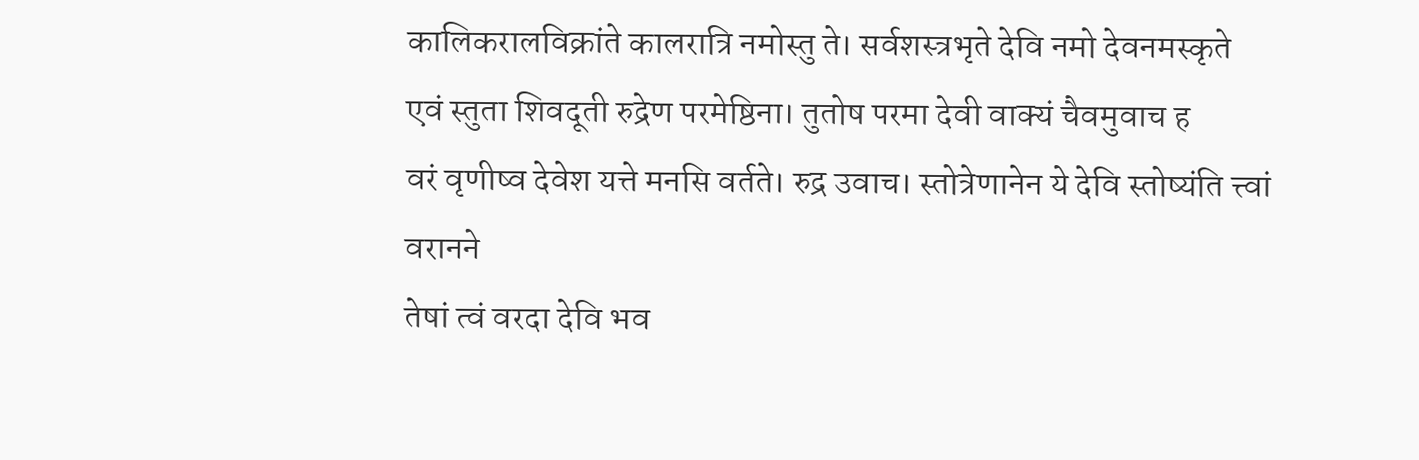कालिकरालविक्रांते कालरात्रि नमोस्तु ते। सर्वशस्त्रभृते देवि नमो देवनमस्कृते
एवं स्तुता शिवदूती रुद्रेण परमेष्ठिना। तुतोष परमा देवी वाक्यं चैवमुवाच ह
वरं वृणीष्व देवेश यत्ते मनसि वर्तते। रुद्र उवाच। स्तोत्रेणानेन ये देवि स्तोष्यंति त्त्वां वरानने
तेषां त्वं वरदा देवि भव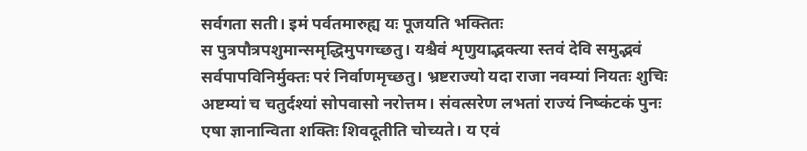सर्वगता सती। इमं पर्वतमारुह्य यः पूजयति भक्तितः
स पुत्रपौत्रपशुमान्समृद्धिमुपगच्छतु। यश्चैवं शृणुयाद्भक्त्या स्तवं देवि समुद्भवं
सर्वपापविनिर्मुक्तः परं निर्वाणमृच्छतु। भ्रष्टराज्यो यदा राजा नवम्यां नियतः शुचिः
अष्टम्यां च चतुर्दश्यां सोपवासो नरोत्तम। संवत्सरेण लभतां राज्यं निष्कंटकं पुनः
एषा ज्ञानान्विता शक्तिः शिवदूतीति चोच्यते। य एवं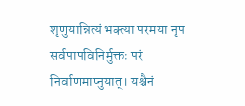शृणुयान्नित्यं भक्त्या परमया नृप
सर्वपापविनिर्मुक्तः परं निर्वाणमाप्नुयात्। यश्चैनं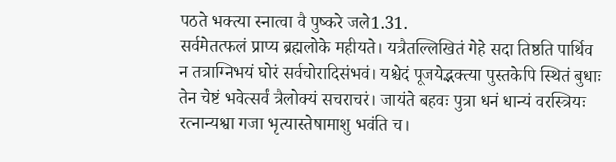पठते भक्त्या स्नात्वा वै पुष्करे जले1.31.
सर्वमेतत्फलं प्राप्य ब्रह्मलोके महीयते। यत्रैतल्लिखितं गेहे सदा तिष्ठति पार्थिव
न तत्राग्निभयं घोरं सर्वचोरादिसंभवं। यश्चेदं पूजयेद्भक्त्या पुस्तकेपि स्थितं बुधाः
तेन चेष्टं भवेत्सर्वं त्रैलोक्यं सचराचरं। जायंते बहवः पुत्रा धनं धान्यं वरस्त्रियः
रत्नान्यश्वा गजा भृत्यास्तेषामाशु भवंति च।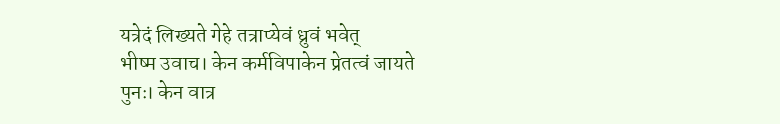यत्रेदं लिख्यते गेहे तत्राप्येवं ध्रुवं भवेत्
भीष्म उवाच। केन कर्मविपाकेन प्रेतत्वं जायते पुनः। केन वात्र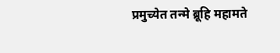प्रमुच्येत तन्मे ब्रूहि महामते